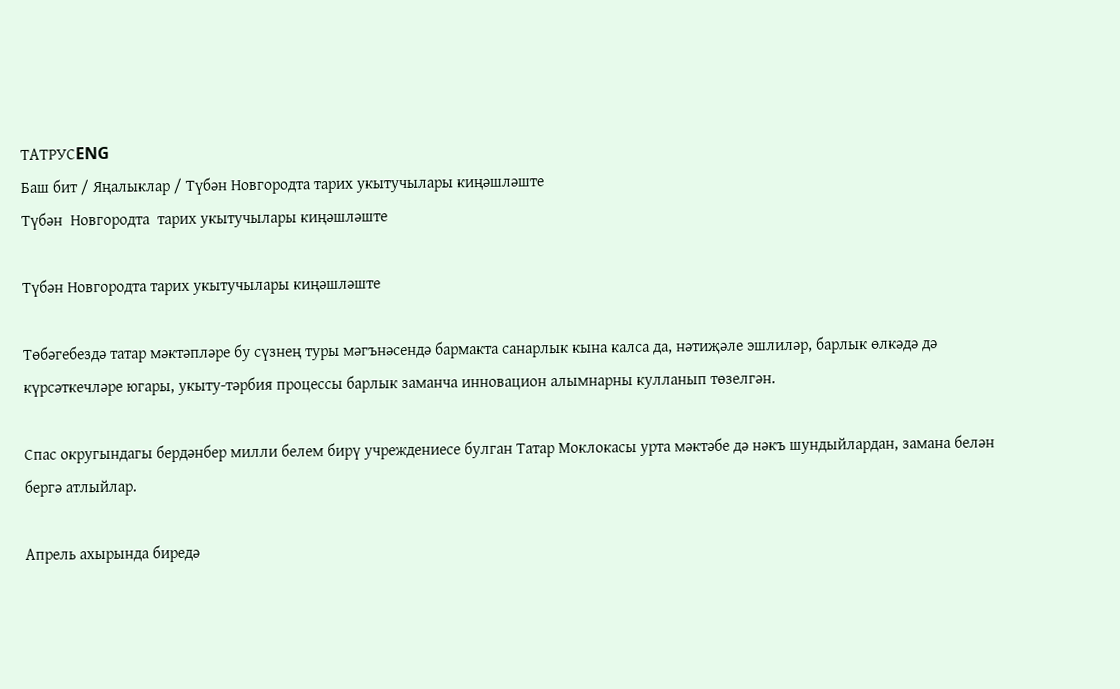ТАТРУСENG
Баш бит / Яңалыклар / Түбән Новгородта тарих укытучылары киңәшләште
Түбән  Новгородта  тарих укытучылары киңәшләште

Түбән Новгородта тарих укытучылары киңәшләште

Төбәгебездә татар мәктәпләре бу сүзнең туры мәгънәсендә бармакта санарлык кына калса да, нәтиҗәле эшлиләр, барлык өлкәдә дә күрсәткечләре югары, укыту-тәрбия процессы барлык заманча инновацион алымнарны кулланып төзелгән.

Спас округындагы бердәнбер милли белем бирү учреждениесе булган Татар Моклокасы урта мәктәбе дә нәкъ шундыйлардан, замана белән бергә атлыйлар.

Апрель ахырында биредә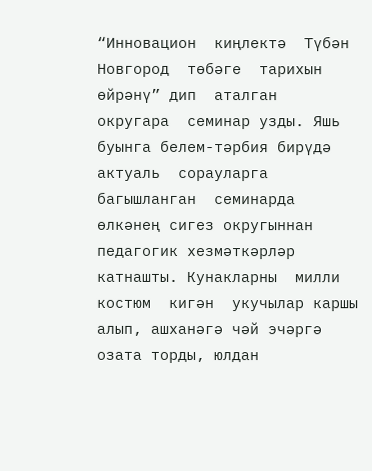“Инновацион  киңлектә  Түбән  Новгород  төбәге  тарихын  өйрәнү” дип  аталган  округара  семинар узды. Яшь буынга белем-тәрбия бирүдә  актуаль  сорауларга  багышланган  семинарда  өлкәнең сигез округыннан педагогик хезмәткәрләр катнашты. Кунакларны  милли  костюм  кигән  укучылар каршы алып, ашханәгә чәй эчәргә озата торды, юлдан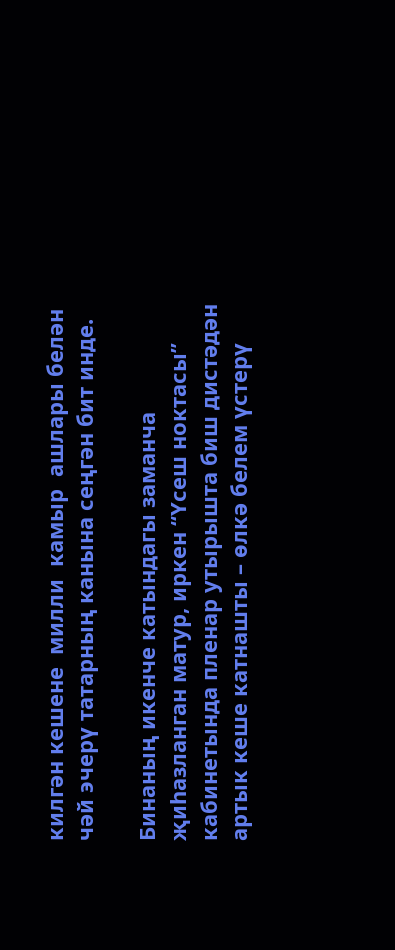килгән кешене  милли  камыр  ашлары белән чәй эчерү татарның канына сеңгән бит инде.

Бинаның икенче катындагы заманча җиһазланган матур, иркен “Үсеш ноктасы” кабинетында пленар утырышта биш дистәдән артык кеше катнашты – өлкә белем үстерү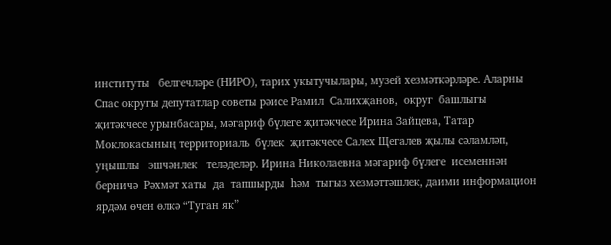институты   белгечләре (НИРО), тарих укытучылары, музей хезмәткәрләре. Аларны Спас округы депутатлар советы рәисе Рамил  Салихҗанов,  округ  башлыгы җитәкчесе урынбасары, мәгариф бүлеге җитәкчесе Ирина Зайцева, Татар Моклокасының территориаль  бүлек  җитәкчесе Салех Щегалев җылы сәламләп, уңышлы   эшчәнлек   теләделәр. Ирина Николаевна мәгариф бүлеге  исеменнән  берничә  Рәхмәт хаты  да  тапшырды  һәм  тыгыз хезмәттәшлек, даими информацион ярдәм өчен өлкә “Туган як”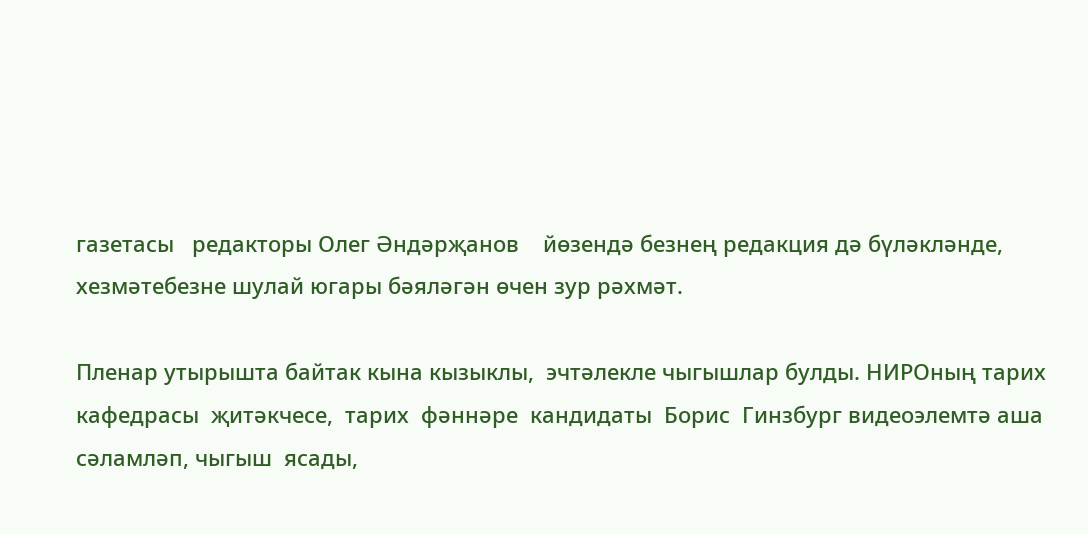газетасы   редакторы Олег Әндәрҗанов    йөзендә безнең редакция дә бүләкләнде, хезмәтебезне шулай югары бәяләгән өчен зур рәхмәт.

Пленар утырышта байтак кына кызыклы,  эчтәлекле чыгышлар булды. НИРОның тарих кафедрасы  җитәкчесе,  тарих  фәннәре  кандидаты  Борис  Гинзбург видеоэлемтә аша сәламләп, чыгыш  ясады,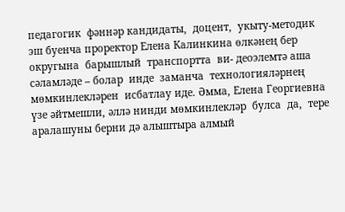педагогик  фәннәр кандидаты,  доцент,  укыту-методик эш буенча проректор Елена Калинкина өлкәнең бер округына  барышлый  транспортта  ви- деоэлемтә аша сәламләде – болар  инде  заманча  технологияләрнең мөмкинлекләрен  исбатлау иде. Әмма, Елена Георгиевна үзе әйтмешли, әллә нинди мөмкинлекләр  булса  да,  тере аралашуны берни дә алыштыра алмый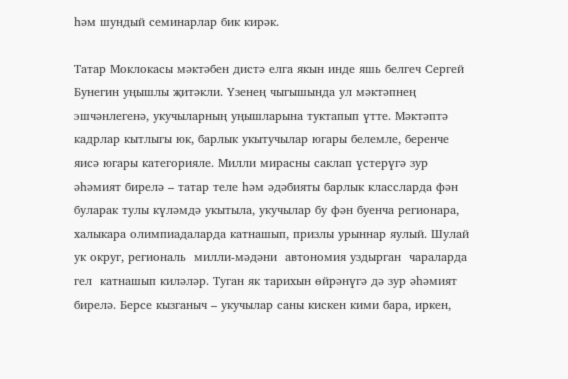һәм шундый семинарлар бик кирәк.

Татар Моклокасы мәктәбен дистә елга якын инде яшь белгеч Сергей Бунегин уңышлы җитәкли. Үзенең чыгышында ул мәктәпнең эшчәнлегенә, укучыларның уңышларына туктапып үтте. Мәктәптә кадрлар кытлыгы юк, барлык укытучылар югары белемле, беренче яисә югары категорияле. Милли мирасны саклап үстерүгә зур әһәмият бирелә – татар теле һәм әдәбияты барлык классларда фән буларак тулы күләмдә укытыла, укучылар бу фән буенча регионара, халыкара олимпиадаларда катнашып, призлы урыннар яулый. Шулай ук округ, региональ  милли-мәдәни  автономия уздырган  чараларда  гел  катнашып киләләр. Туган як тарихын өйрәнүгә дә зур әһәмият бирелә. Берсе кызганыч – укучылар саны кискен кими бара, иркен,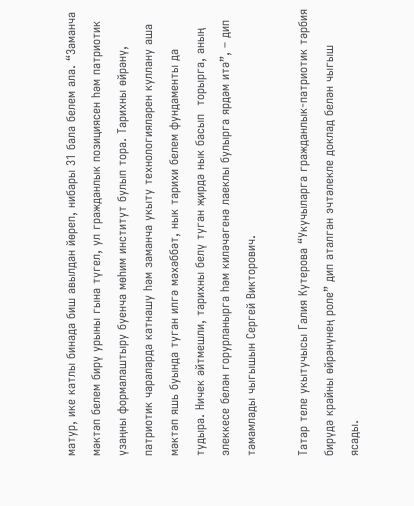матур, ике катлы бинада биш авылдан йөреп, нибары 31 бала белем ала. “Заманча мәктәп белем бирү урыны гына түгел, ул гражданлык позициясен һәм патриотик үзаңны формалаштыру буенча мөһим институт булып тора. Тарихны өйрәнү, патриотик чараларда катнашу һәм заманча укыту технологияләрен куллану аша мәктәп яшь буында туган илгә мәхәббәт, нык тарихи белем фундаменты да тудыра. Ничек әйтмешли, тарихны белү туган җирдә нык басып  торырга, аның элеккесе белән горурланырга һәм киләчәгенә лаеклы булырга ярдәм итә”, – дип тәмамлады чыгышын Сергей Викторович.

Татар теле укытучысы Галия Кутерова “Укучыларга гражданлык-патриотик тәрбия бирүдә крайны өйрәнүнең роле” дип аталган эчтәлекле доклад белән чыгыш ясады.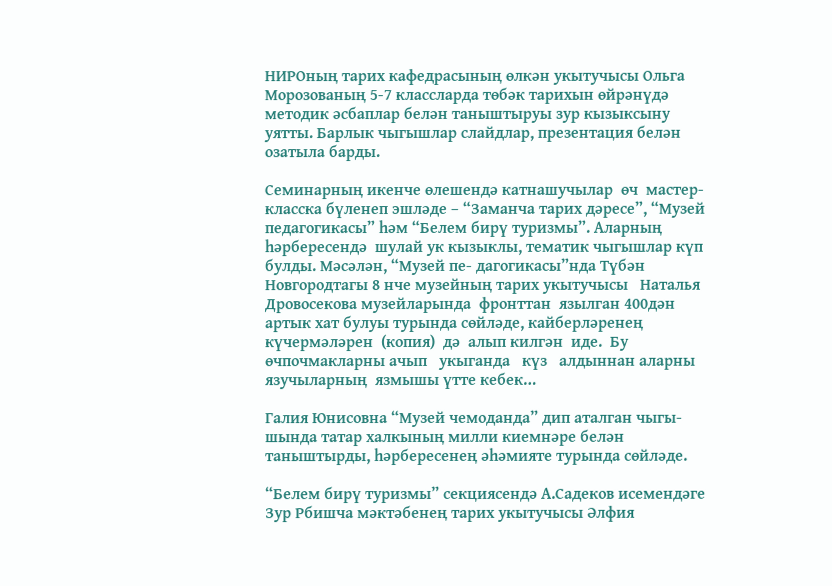НИРОның тарих кафедрасының өлкән укытучысы Ольга Морозованың 5-7 классларда төбәк тарихын өйрәнүдә методик әсбаплар белән таныштыруы зур кызыксыну уятты. Барлык чыгышлар слайдлар, презентация белән озатыла барды.

Семинарның икенче өлешендә катнашучылар  өч  мастер-класска бүленеп эшләде – “Заманча тарих дәресе”, “Музей педагогикасы” һәм “Белем бирү туризмы”. Аларның  һәрбересендә  шулай ук кызыклы, тематик чыгышлар күп  булды. Мәсәлән, “Музей пе- дагогикасы”нда Түбән Новгородтагы 8 нче музейның тарих укытучысы   Наталья   Дровосекова музейларында  фронттан  язылган 400дән артык хат булуы турында сөйләде, кайберләренең күчермәләрен  (копия)  дә  алып килгән  иде.  Бу өчпочмакларны ачып   укыганда   күз   алдыннан аларны  язучыларның  язмышы үтте кебек…

Галия Юнисовна “Музей чемоданда” дип аталган чыгы- шында татар халкының милли киемнәре белән таныштырды, һәрбересенең әһәмияте турында сөйләде.

“Белем бирү туризмы” секциясендә А.Садеков исемендәге Зур Рбишча мәктәбенең тарих укытучысы Әлфия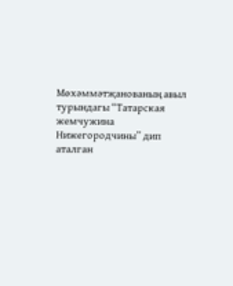Мөхәммәтҗанованың авыл турындагы “Татарская жемчужина Нижегородчины” дип аталган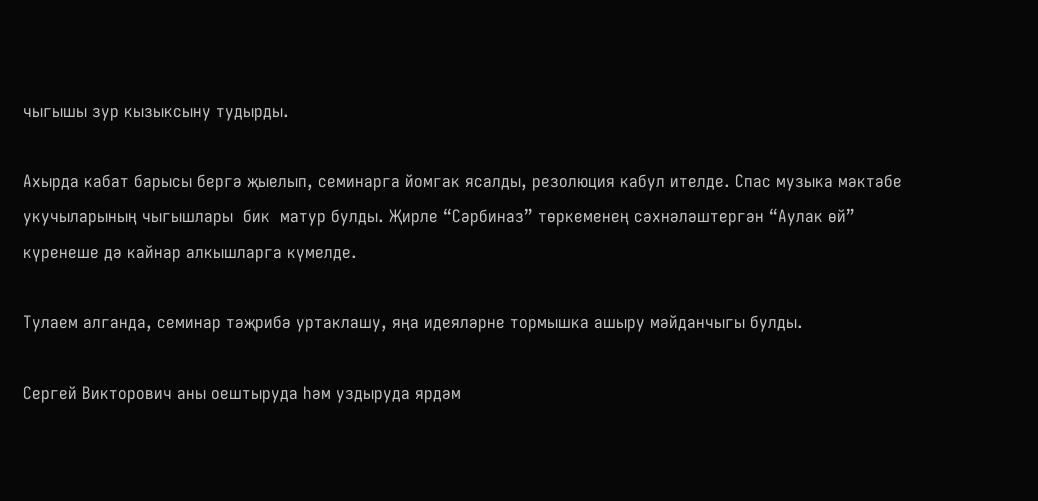чыгышы зур кызыксыну тудырды.

Ахырда кабат барысы бергә җыелып, семинарга йомгак ясалды, резолюция кабул ителде. Спас музыка мәктәбе укучыларының чыгышлары  бик  матур булды. Җирле “Сәрбиназ” төркеменең сәхнәләштергән “Аулак өй” күренеше дә кайнар алкышларга күмелде.

Тулаем алганда, семинар тәҗрибә уртаклашу, яңа идеяләрне тормышка ашыру мәйданчыгы булды.

Сергей Викторович аны оештыруда һәм уздыруда ярдәм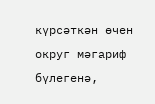күрсәткән өчен округ мәгариф бүлегенә,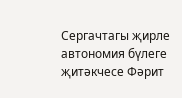Сергачтагы җирле автономия бүлеге җитәкчесе Фәрит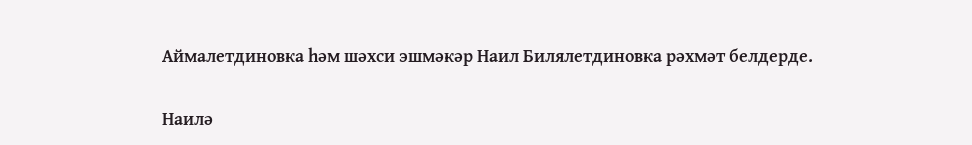Аймалетдиновка һәм шәхси эшмәкәр Наил Билялетдиновка рәхмәт белдерде.

Наилә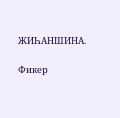ЖИҺАНШИНА.

Фикер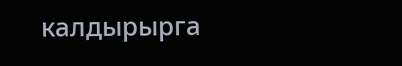калдырырга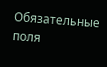Обязательные поля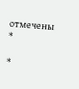отмечены *

*